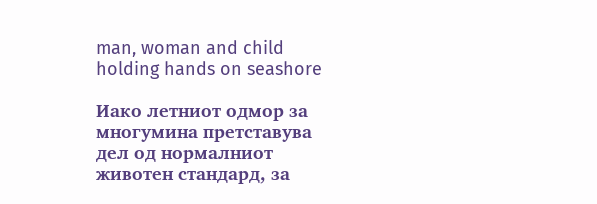man, woman and child holding hands on seashore

Иако летниот одмор за многумина претставува дел од нормалниот животен стандард, за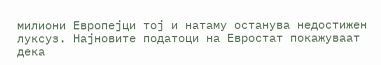милиони Европејци тој и натаму останува недостижен луксуз. Најновите податоци на Евростат покажуваат дека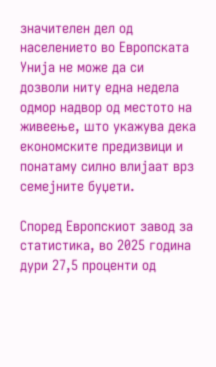значителен дел од населението во Европската Унија не може да си дозволи ниту една недела одмор надвор од местото на живеење, што укажува дека економските предизвици и понатаму силно влијаат врз семејните буџети.

Според Европскиот завод за статистика, во 2025 година дури 27,5 проценти од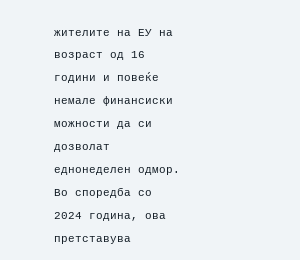жителите на ЕУ на возраст од 16 години и повеќе немале финансиски можности да си дозволат еднонеделен одмор. Во споредба со 2024 година, ова претставува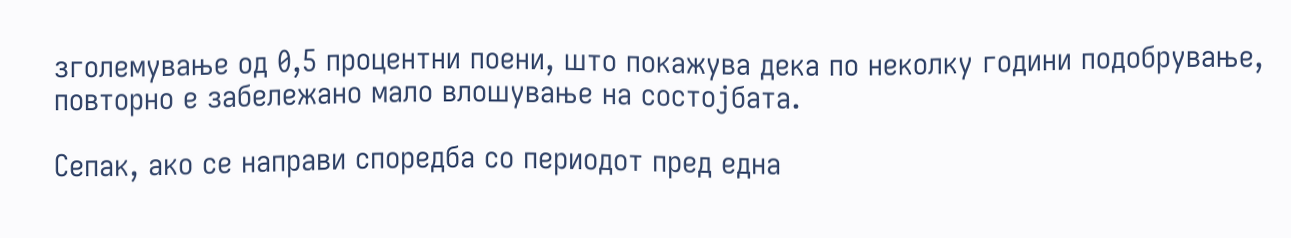зголемување од 0,5 процентни поени, што покажува дека по неколку години подобрување, повторно е забележано мало влошување на состојбата.

Сепак, ако се направи споредба со периодот пред една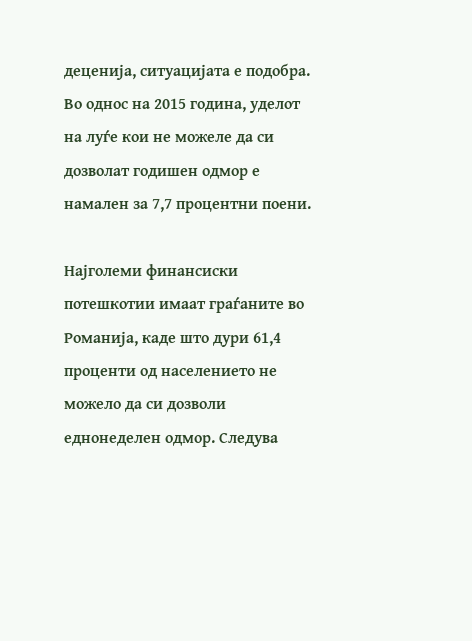деценија, ситуацијата е подобра. Во однос на 2015 година, уделот на луѓе кои не можеле да си дозволат годишен одмор е намален за 7,7 процентни поени.

Најголеми финансиски потешкотии имаат граѓаните во Романија, каде што дури 61,4 проценти од населението не можело да си дозволи еднонеделен одмор. Следува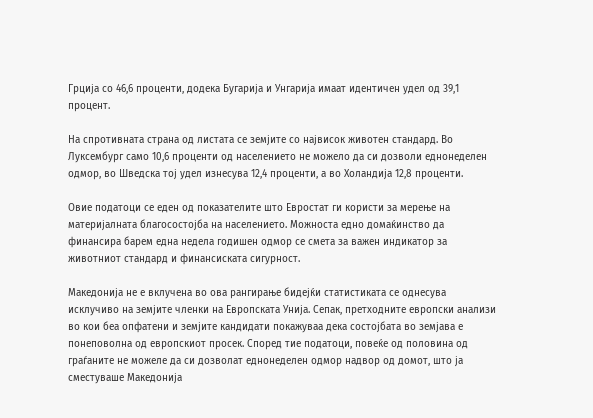Грција со 46,6 проценти, додека Бугарија и Унгарија имаат идентичен удел од 39,1 процент.

На спротивната страна од листата се земјите со највисок животен стандард. Во Луксембург само 10,6 проценти од населението не можело да си дозволи еднонеделен одмор, во Шведска тој удел изнесува 12,4 проценти, а во Холандија 12,8 проценти.

Овие податоци се еден од показателите што Евростат ги користи за мерење на материјалната благосостојба на населението. Можноста едно домаќинство да финансира барем една недела годишен одмор се смета за важен индикатор за животниот стандард и финансиската сигурност.

Македонија не е вклучена во ова рангирање бидејќи статистиката се однесува исклучиво на земјите членки на Европската Унија. Сепак, претходните европски анализи во кои беа опфатени и земјите кандидати покажуваа дека состојбата во земјава е понеповолна од европскиот просек. Според тие податоци, повеќе од половина од граѓаните не можеле да си дозволат еднонеделен одмор надвор од домот, што ја сместуваше Македонија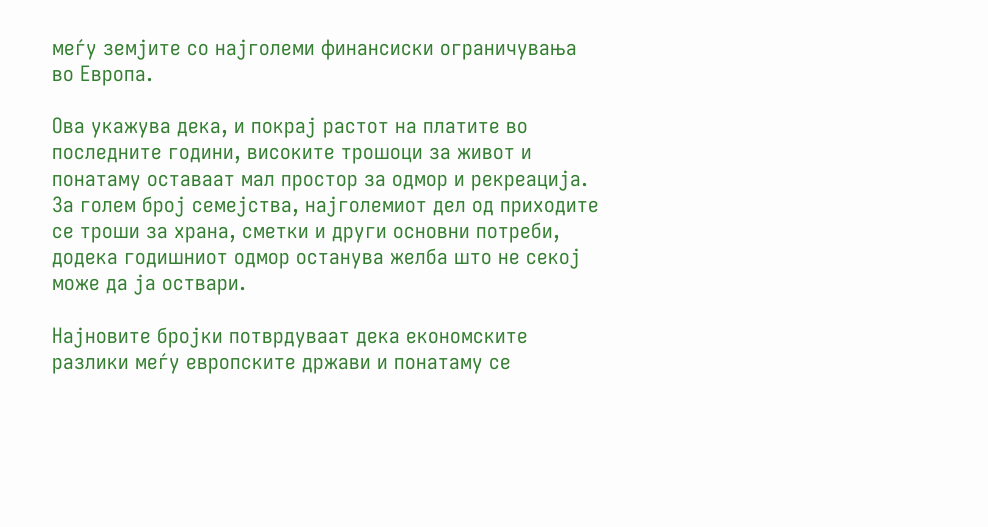меѓу земјите со најголеми финансиски ограничувања во Европа.

Ова укажува дека, и покрај растот на платите во последните години, високите трошоци за живот и понатаму оставаат мал простор за одмор и рекреација. За голем број семејства, најголемиот дел од приходите се троши за храна, сметки и други основни потреби, додека годишниот одмор останува желба што не секој може да ја оствари.

Најновите бројки потврдуваат дека економските разлики меѓу европските држави и понатаму се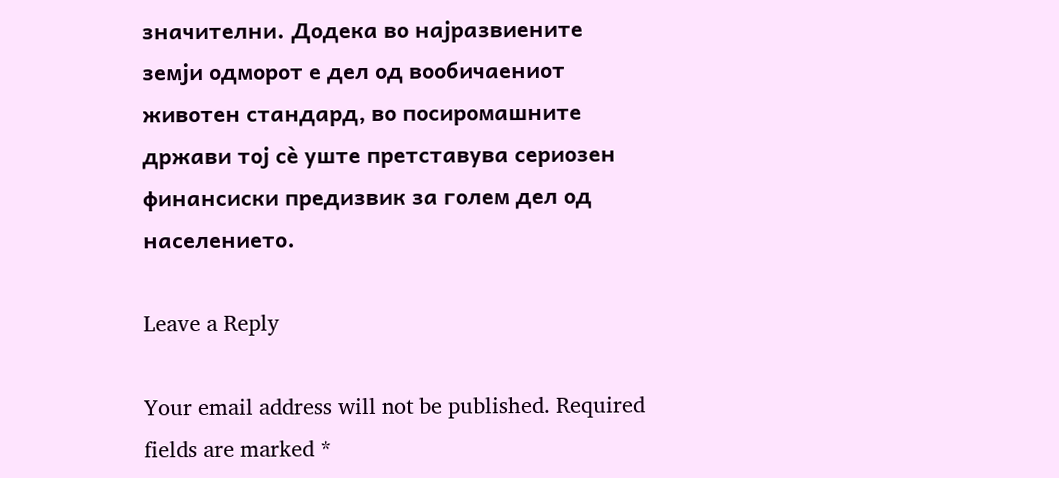значителни. Додека во најразвиените земји одморот е дел од вообичаениот животен стандард, во посиромашните држави тој сè уште претставува сериозен финансиски предизвик за голем дел од населението.

Leave a Reply

Your email address will not be published. Required fields are marked *